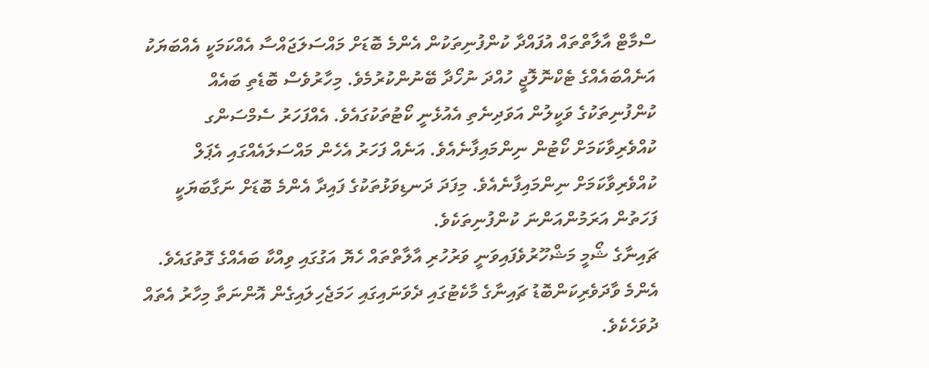ސްމާޓް އާލާތްތައް އުފައްދާ ކުންފުނިތަކުން އެންމެ ބޮޑަށް މައްސަލަޖައްސާ އެއްކަމަކީ އެއްބަޔަކު އަނެއްބައެއްގެ ޓެކްނޮލޮޖީ ހުއްދަ ނުހޯދާ ބޭނުންކުރުމެވެ. މިހާރުވެސް ބޮޑެތި ބައެއް ކުންފުނިތަކުގެ ވަކީލުން އަވަދިނެތި އެއުޅެނީ ކޯޓުތަކުގައެވެ. އެއްފަހަރު ސެމްސަންގ ކުއްވެރިވާކަމަށް ކޯޓުން ނިންމައިފާނެއެވެ. އަނެއް ފަހަރު އެހެން މައްސަލައެއްގައި އެޕަލް ކުއްވެރިވާކަމަށް ނިންމައިފާނެއެވެ. މިފަދަ ދަނޑިވަޅުތަކުގެ ފައިދާ އެންމެ ބޮޑަށް ނަގާބަޔަކީ ފަހަތުން އަރަމުންއަންނަ ކުންފުނިތަކެވެ.
ޗައިނާގެ ޝޯމީ މަޝްހޫރުވެފައިވަނީ ވަރުހުރި އާލާތްތައް ހެޔޮ އަގުގައި ވިއްކާ ބައެއްގެ ގޮތުގައެވެ. އެންމެ ވާދަވެރިކަންބޮޑު ޗައިނާގެ މާކެޓުގައި ދެވަނައިގައި ހަމަޖެހިލައިގެން އޮންނަތާ މިހާރު އެތައް ދުވަހެކެވެ.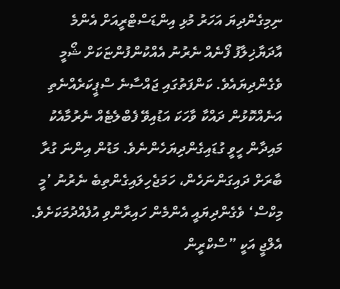ނިމިގެންދިޔަ އަހަރު މުޅި އިންޑަސްޓްރީއަށް އެންމެ އާދަޔާޚިލާފު ފޯނެއް ނެރުނު އެއްކުންފުންޏަކަށް ޝޯމީ ވެގެންދިޔައެވެ. ކަންފަތުގައި ޖައްސާނެ ސްޕީކަރެއްނެތި އަނެއްކޮޅުން ދައްކާ ވާހަކަ އަޑުއިވޭ ފެބްލެޓެއް ނެރުމާއެކު މައިދާން ހީވީ ގުޑައިގެންދިޔަހެންނެވެ. މަޑުން އިންނަ ގުރާ ބާރަށް ދައިގަންނަހެން، ހަމަޖެހިލައިގެންތިބެ ނެރުނު ’މީ މިކްސް‘ ވެގެންދިޔައީ އެންމެން ހައިރާންވި އުފެއްދުމަކަށެވެ. އެލްޖީ އަކީ ”ސްކްރީން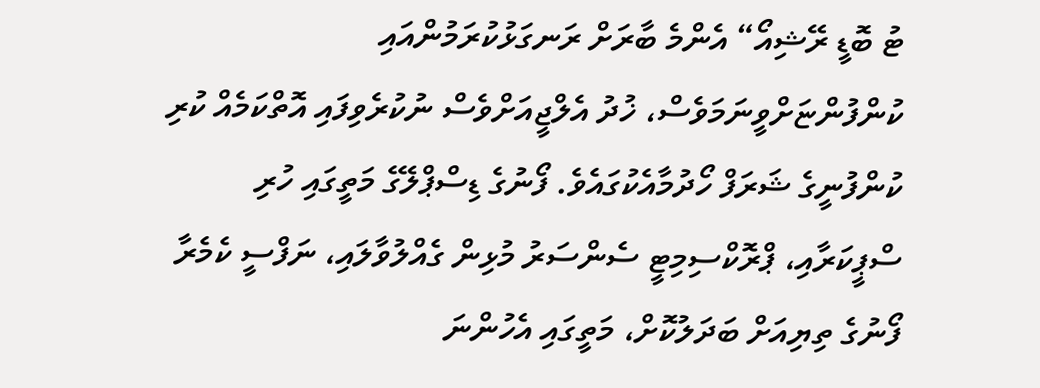ޓު ބޮޑީ ރޭޝިއޯ“ އެންމެ ބާރަށް ރަނގަޅުކުރަމުންއައި ކުންފުންޏަށްވީނަމަވެސް، ޚުދު އެލްޖީއަށްވެސް ނުކުރެވިފައި އޮތްކަމެއް ކުރި ކުންފުނީގެ ޝަރަފް ހޯދުމާއެކުގައެވެ. ފޯނުގެ ޑިސްޕްލޭގެ މަތީގައި ހުރި ސްޕީކަރާއި، ޕްރޮކްސިމިޓީ ސެންސަރު މުޅިން ގެއްލުވާލައި، ނަފްސީ ކެމެރާ ފޯނުގެ ތިޔިއަށް ބަދަލުކޮށް، މަތީގައި އެހުންނަ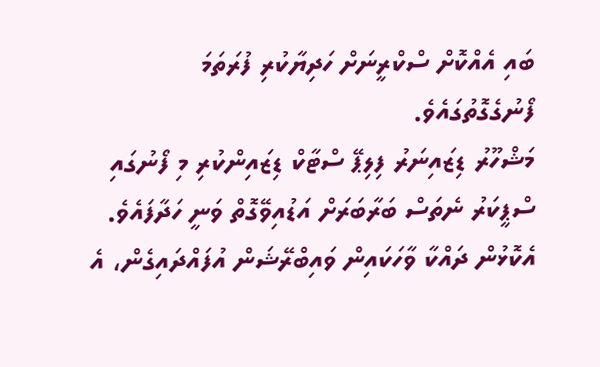ބައި އެއްކޮށް ސްކްރީނަށް ހަދިޔާކުރި ފުރަތަމަ ފޯނުގެގޮތުގައެވެ.
މަޝްހޫރު ޑިޒައިނަރު ފިލިޕޭ ސްޓާކް ޑިޒައިންކުރި މި ފޯނުގައި ސްޕީކަރު ނެތަސް ބަރާބަރަށް އަޑުއިވޭގޮތް ވަނީ ހަދާފައެވެ. އެކޮޅުން ދައްކާ ވާހަކައިން ވައިބްރޭޝަން އުފައްދައިގެން، އެ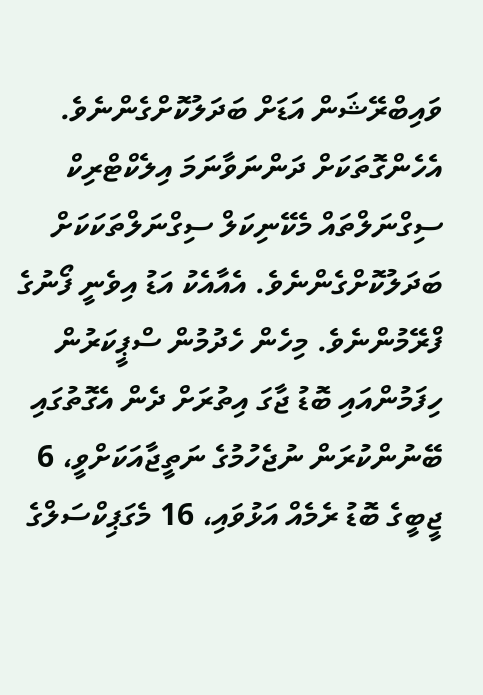ވައިބްރޭޝަން އަޑަށް ބަދަލުކޮށްގެންނެވެ. އެހެންގޮތަކަށް ދަންނަވާނަމަ އިލެކްޓްރިކް ސިގްނަލްތައް މެކޭނިކަލް ސިގްނަލްތަކަކަށް ބަދަލުކޮށްގެންނެވެ. އެއާއެކު އަޑު އިވެނީ ފޯނުގެ ފްރޭމުންނެވެ. މިހެން ހެދުމުން ސްޕީކަރުން ހިފަމުންއައި ބޮޑު ޖާގަ އިތުރަށް ދެން އެގޮތުގައި ބޭނުންކުރަން ނުޖެހުމުގެ ނަތީޖާއަކަށްވީ، 6 ޖީބީގެ ބޮޑު ރެމެއް އަޅުވައި، 16 މެގަޕިކްސަލްގެ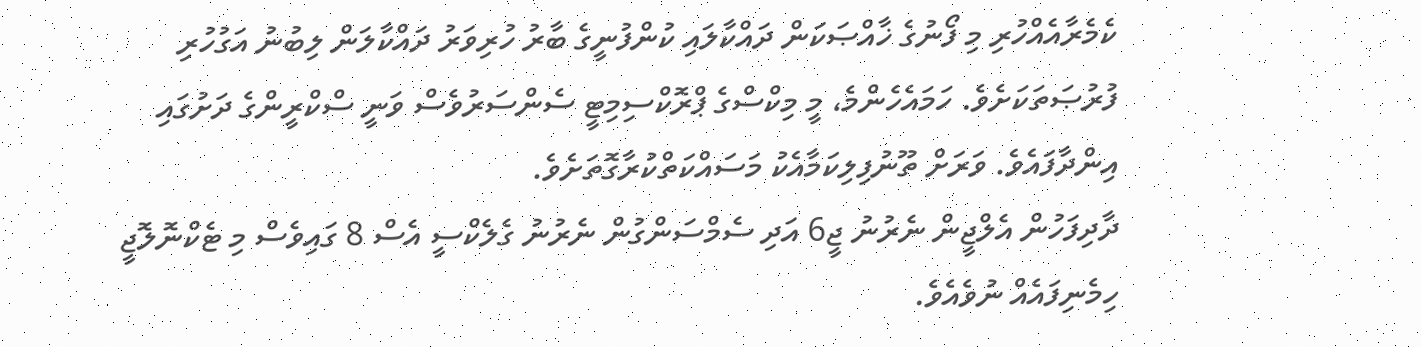ކެމެރާއެއްހުރި މި ފޯނުގެ ޚާއްޞަކަން ދައްކާލައި ކުންފުނީގެ ބާރު ހުރިވަރު ދައްކާލަން ލިބުނު އަގުހުރި ފުރުޞަތަކަށެވެ. ހަމައެހެންމެ، މީ މިކްސްގެ ޕްރޮކްސިމިޓީ ސެންސަރުވެސް ވަނީ ސްކްރީންގެ ދަށުގައި އިންދާފައެވެ. ވަރަށް ތޫނުފިލިކަމާއެކު މަސައްކަތްކުރާގޮތަށެވެ.
ދާދިފަހުން އެލްޖީން ނެރުނު ޖީ6 އަދި ސެމްސަންގުން ނެރުނު ގެލެކްސީ އެސް 8 ގައިވެސް މި ޓެކްނޮލޮޖީ ހިމެނިފައެއް ނުވެއެވެ.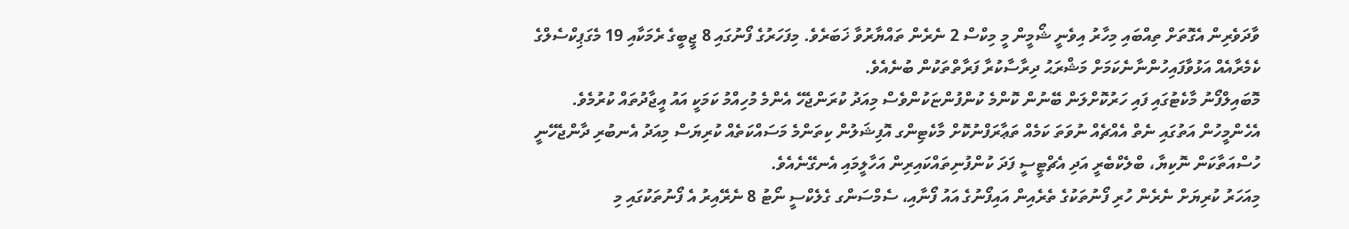ވާދަވެރިން އެގޮތަށް ތިއްބައި މިހާރު އިވެނީ ޝޯމީން މީ މިކްސް 2 ނެރެން ތައްޔާރުވާ ޚަބަރެވެ. މިފަހަރުގެ ފޯނުގައި 8 ޖީބީގެ ރެމަކާއި 19 މެގަޕިކްސެލްގެ ކެމެރާއެއް އަޅުވާފައިހުންނާނެކަމަށް މަޝްރަޙު ދިރާސާކުރާ ފަރާތްތަކުން ބުނެއެވެ.
މޮބައިލްފޯނު މާކެޓުގައި ފައި ހަރުކޮށްލަން ބޭނުން ކޮންމެ ކުންފުންޏަކުންވެސް މިއަދު ކުރަންޖެހޭ އެންމެ މުހިއްމު ކަމަކީ އައު އީޖާދުތައް ކުރުމެވެ. އެހެންމީހުން އަތުގައި ނެތް އެއްޗެއް ނުވަތަ ކަމެއް ތަޢާރަފްނުކޮށް މާކެޓިންގ އޮފިޝަލުން ކިތަންމެ މަސައްކަތެއް ކުރިޔަސް މިއަދު އެނބުރި ދާންޖެހޭނީ ހުސްއަތާކަން ނޮކިޔާ، ބްލެކްބެރީ އަދި އެޗްޓީސީ ފަދަ ކުންފުނިތައްކައިރިން އަހާލީމައި އެނގޭނެއެވެ.
މިއަހަރު ކުރިޔަށް ނެރެން ހުރި ފޯނުތަކުގެ ތެރެއިން އައިފޯނުގެ އައު ފޯނާއި، ސެމްސަންގ ގެލެކްސީ ނޯޓު 8 ނެރޭއިރު އެ ފޯނުތަކުގައި މި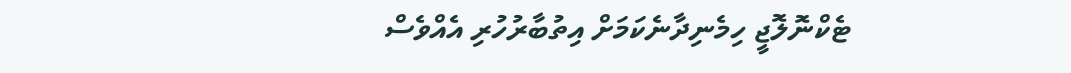ޓެކްނޮލޮޖީ ހިމެނިދާނެކަމަށް އިތުބާރުހުރި އެއްވެސް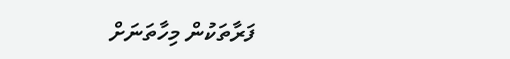ފަރާތަކުން މިހާތަނަށް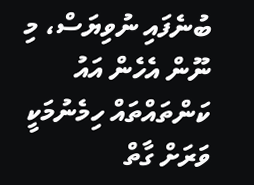ބުނެފައި ނުވިޔަސް، މި ނޫން އެހެން އައު ކަންތައްތައް ހިމެނުމަކީ ވަރަށް ގާތް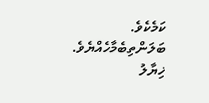ކަމެކެވެ. ބަލަންތިބެމާހެއްޔެވެ.
ޚިޔާލު